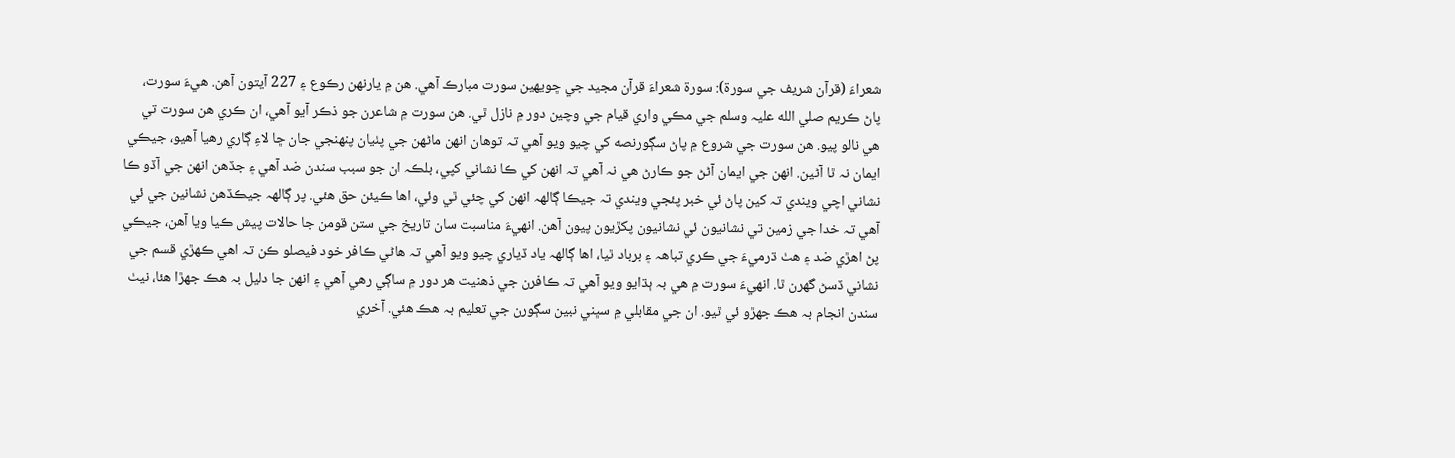شعراءَ (قرآن شريف جي سورة): سورة شعراءَ قرآن مجيد جي ڇويهين سورت مبارڪ آهي. هن ۾ يارنهن رڪوع ۽ 227 آيتون آهن. هيءَ سورت، پاڻ ڪريم صلي الله عليہ وسلم جي مڪي واري قيام جي وچين دور ۾ نازل ٿي. هن سورت ۾ شاعرن جو ذڪر آيو آهي، ان ڪري هن سورت تي هي نالو پيو. هن سورت جي شروع ۾ پاڻ سڳورنصه کي چيو ويو آهي تہ توهان انهن ماڻهن جي پٺيان پنھنجي جان ڇا لاءِ ڳاري رهيا آهيو، جيڪي ايمان نہ ٿا آڻين. انهن جي ايمان آڻڻ جو ڪارڻ هي نہ آهي تہ انهن کي ڪا نشاني کپي، بلڪہ ان جو سبب سندن ضد آهي ۽ جڏهن انهن جي آڏو ڪا نشاني اچي ويندي تہ کين پاڻ ئي خبر پئجي ويندي تہ جيڪا ڳالھہ انهن کي چئي ٿي وئي، اها ڪيئن حق هئي. پر ڳالھہ جيڪڏهن نشانين جي ئي آهي تہ خدا جي زمين تي نشانيون ئي نشانيون پکڙيون پيون آهن. انهيءَ مناسبت سان تاريخ جي ستن قومن جا حالات پيش ڪيا ويا آهن، جيڪي پڻ اهڙي ضد ۽ هٺ ڌرميءَ جي ڪري تباھہ ۽ برباد ٿيا، اها ڳالھہ ياد ڏياري چيو ويو آهي تہ هاڻي ڪافر خود فيصلو ڪن تہ اهي ڪهڙي قسم جي نشاني ڏسڻ گهرن ٿا. انهيءَ سورت ۾ هي بہ ٻڌايو ويو آهي تہ ڪافرن جي ذهنيت هر دور ۾ ساڳي رهي آهي ۽ انهن جا دليل بہ هڪ جھڙا هئا، نيٺ سندن انجام بہ هڪ جهڙو ئي ٿيو. ان جي مقابلي ۾ سڀني نبين سڳورن جي تعليم بہ هڪ هئي. آخري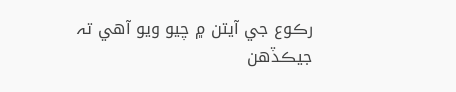رڪوع جي آيتن ۾ چيو ويو آهي تہ جيڪڏهن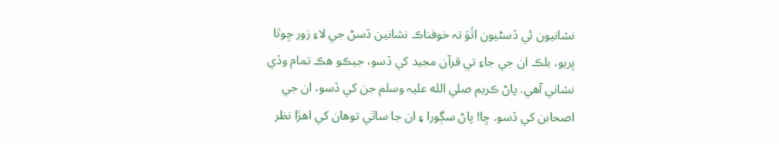نشانيون ئي ڏسڻيون اٿَوَ تہ خوفناڪ نشانين ڏسڻ جي لاءِ زور ڇوٿا ڀريو، بلڪ ان جي جاءِ تي قرآن مجيد کي ڏسو، جيڪو هڪ تمام وڏي نشاني آهي. پاڻ ڪريم صلي الله عليہ وسلم جن کي ڏسو، ان جي اصحابن کي ڏسو. ڇا! پاڻ سڳورا ۽ ان جا ساٿي توهان کي اهڙا نظر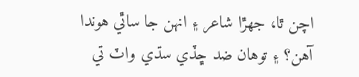اچن ٿا، جھڙا شاعر ۽ انهن جا ساٿي هوندا آهن؟ ۽ توهان ضد ڇڏي سڌي واٽ تي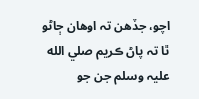اچو، جڏهن تہ اوهان ڄاڻو ٿا تہ پاڻ ڪريم صلي الله عليہ وسلم جن جو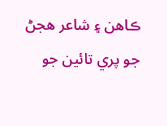ڪاهن ۽ شاعر هجڻ جو پري تائين جو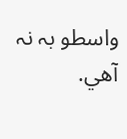واسطو بہ نہ آهي.